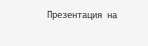Презентация на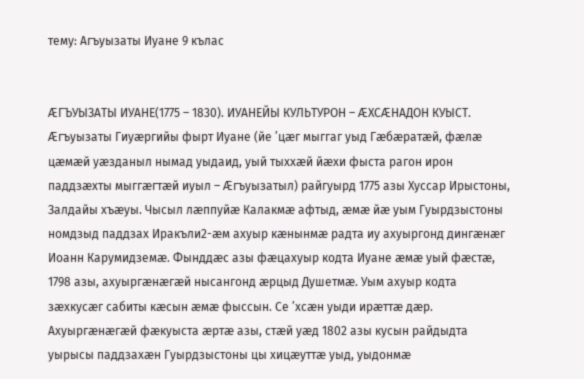тему: Агъуызаты Иуане 9 кълас


ÆГЪУЫЗАТЫ ИУАНЕ(1775 – 1830). ИУАНЕЙЫ КУЛЬТУРОН – ÆХСÆНАДОН КУЫСТ. Æгъуызаты Гиуæргийы фырт Иуане (йе ’цæг мыггаг уыд Гæбæратæй, фæлæ цæмæй уæзданыл нымад уыдаид, уый тыххæй йæхи фыста рагон ирон паддзæхты мыггæгтæй иуыл – Æгъуызатыл) райгуырд 1775 азы Хуссар Ирыстоны, Залдайы хъæуы. Чысыл лæппуйæ Калакмæ афтыд, æмæ йæ уым Гуырдзыстоны номдзыд паддзах Иракъли2-æм ахуыр кæнынмæ радта иу ахуыргонд дингæнæг Иоанн Карумидземæ. Фынддæс азы фæцахуыр кодта Иуане æмæ уый фæстæ, 1798 азы, ахуыргæнæгæй нысангонд æрцыд Душетмæ. Уым ахуыр кодта зæхкусæг сабиты кæсын æмæ фыссын. Се ’хсæн уыди ирæттæ дæр. Ахуыргæнæгæй фæкуыста æртæ азы, стæй уæд 1802 азы кусын райдыдта уырысы паддзахæн Гуырдзыстоны цы хицæуттæ уыд, уыдонмæ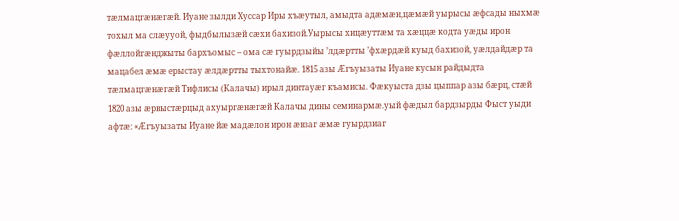тæлмацгæнæгæй. Иуане зылди Хуссар Иры хъæутыл, амыдта адæмæн,цæмæй уырысы æфсады ныхмæ тохыл ма слæууой, фыдбылызæй сæхи бахизой.Уырысы хицæуттæм та хæццæ кодта уæды ирон фæллойгæнджыты бархъомыс – ома сæ гуырдзыйы ’лдæртты ’фхæрдæй куыд бахизой, уæлдайдæр та мацабел æмæ ерыстау æлдæртты тыхтонайæ. 1815 азы Æгъуызаты Иуане кусын райдыдта тæлмацгæнæгæй Тифлисы (Калачы) ирыл динтауæг къамисы. Фæкуыста дзы цыппар азы бæрц, стæй 1820 азы æрвыстæрцыд ахуыргæнæгæй Калачы дины семинармæ.уый фæдыл бардзырды Фыст уыди афтæ: «Æгъуызаты Иуане йæ мадæлон ирон æвзаг æмæ гуырдзиаг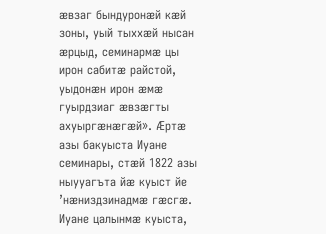æвзаг бындуронæй кæй зоны, уый тыххæй нысан æрцыд, семинармæ цы ирон сабитæ райстой, уыдонæн ирон æмæ гуырдзиаг æвзæгты ахуыргæнæгæй». Æртæ азы бакуыста Иуане семинары, стæй 1822 азы ныууагъта йæ куыст йе ’нæниздзинадмæ гæсгæ. Иуане цалынмæ куыста,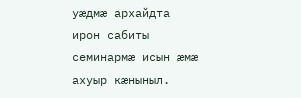уæдмæ архайдта ирон сабиты семинармæ исын æмæ ахуыр кæныныл.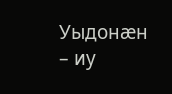Уыдонæн – иу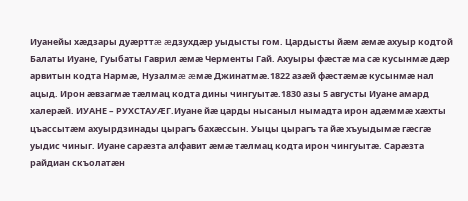Иуанейы хæдзары дуæрттæ æдзухдæр уыдысты гом. Цардысты йæм æмæ ахуыр кодтой Балаты Иуане, Гуыбаты Гаврил æмæ Черменты Гай. Ахуыры фæстæ ма сæ кусынмæ дæр арвитын кодта Нармæ, Нузалмæ æмæ Джинатмæ.1822 азæй фæстæмæ кусынмæ нал ацыд. Ирон æвзагмæ тæлмац кодта дины чингуытæ.1830 азы 5 августы Иуане амард халерæй. ИУАНЕ – РУХСТАУÆГ.Иуане йæ царды нысаныл нымадта ирон адæммæ хæхты цъассытæм ахуырдзинады цырагъ бахæссын. Уыцы цырагъ та йæ хъуыдымæ гæсгæ уыдис чиныг. Иуане сарæзта алфавит æмæ тæлмац кодта ирон чингуытæ. Сарæзта райдиан скъолатæн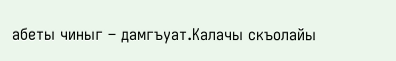абеты чиныг – дамгъуат.Калачы скъолайы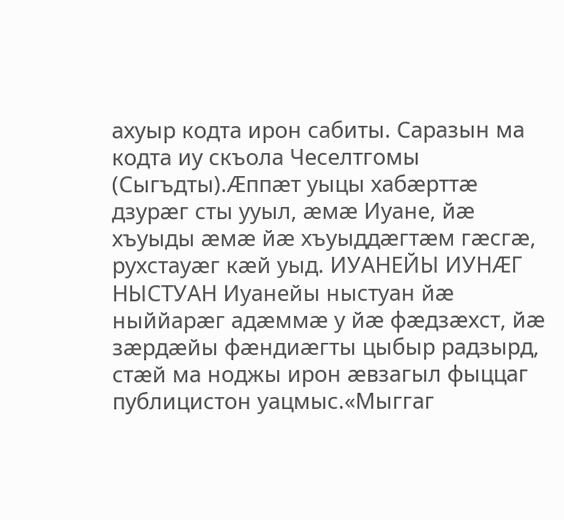ахуыр кодта ирон сабиты. Саразын ма кодта иу скъола Чеселтгомы (Сыгъдты).Æппæт уыцы хабæрттæ дзурæг сты ууыл, æмæ Иуане, йæ хъуыды æмæ йæ хъуыддæгтæм гæсгæ, рухстауæг кæй уыд. ИУАНЕЙЫ ИУНÆГ НЫСТУАН Иуанейы ныстуан йæ ныййарæг адæммæ у йæ фæдзæхст, йæ зæрдæйы фæндиæгты цыбыр радзырд, стæй ма ноджы ирон æвзагыл фыццаг публицистон уацмыс.«Мыггаг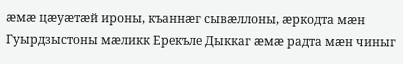æмæ цæуæтæй ироны, къаннæг сывæллоны, æркодта мæн Гуырдзыстоны мæликк Ерекъле Дыккаг æмæ радта мæн чиныг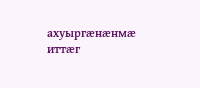ахуыргæнæнмæ иттæг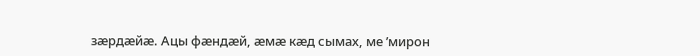зæрдæйæ. Ацы фæндæй, æмæ кæд сымах, ме ’мирон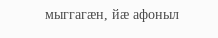мыггагæн, йæ афоныл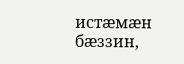истæмæн бæззин,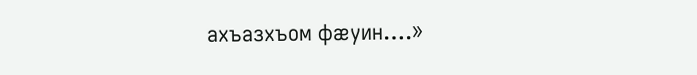ахъазхъом фæуин….»